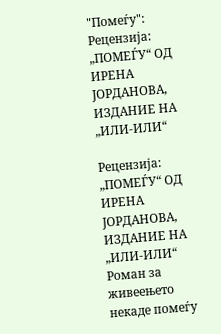"Помеѓу": Рецензија: „ПОМЕЃУ“ ОД ИРЕНА ЈОРДАНОВА, ИЗДАНИЕ НА „ИЛИ-ИЛИ“

Рецензија: „ПОМЕЃУ“ ОД ИРЕНА ЈОРДАНОВА, ИЗДАНИЕ НА „ИЛИ-ИЛИ“
Роман за живеењето некаде помеѓу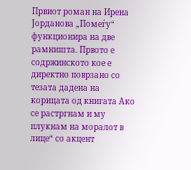Првиот роман на Ирена Јорданова „Помеѓу“ функционира на две рамништа. Првото е содржинското кое е директно поврзано со тезата дадена на корицата од книгата Ако се растргнам и му плукнам на моралот в лице“ со акцент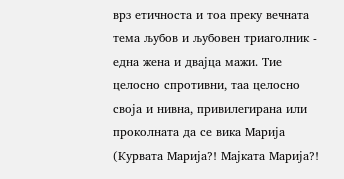врз етичноста и тоа преку вечната тема љубов и љубовен триаголник - една жена и двајца мажи. Тие целосно спротивни, таа целосно своја и нивна, привилегирана или проколната да се вика Марија (Курвата Марија?! Мајката Марија?!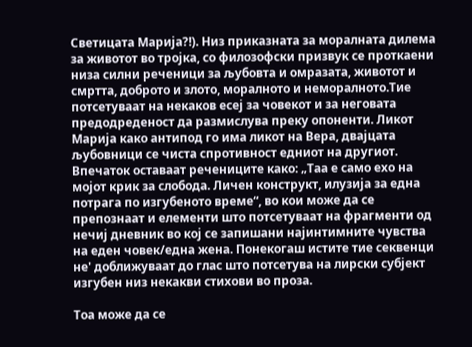Светицата Марија?!). Низ приказната за моралната дилема за животот во тројка, со филозофски призвук се проткаени низа силни реченици за љубовта и омразата, животот и смртта, доброто и злото, моралното и неморалното.Тие потсетуваат на некаков есеј за човекот и за неговата предодреденост да размислува преку опоненти. Ликот Марија како антипод го има ликот на Вера, двајцата љубовници се чиста спротивност едниот на другиот. Впечаток оставаат речениците како: „Таа е само ехо на мојот крик за слобода. Личен конструкт, илузија за една потрага по изгубеното време“, во кои може да се препознаат и елементи што потсетуваат на фрагменти од нечиј дневник во кој се запишани најинтимните чувства на еден човек/една жена. Понекогаш истите тие секвенци не' доближуваат до глас што потсетува на лирски субјект изгубен низ некакви стихови во проза.

Тоа може да се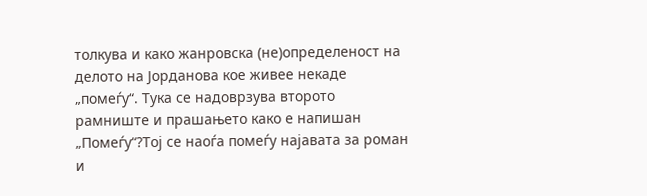толкува и како жанровска (не)определеност на делото на Јорданова кое живее некаде „помеѓу“. Тука се надоврзува второто рамниште и прашањето како е напишан „Помеѓу“?Тој се наоѓа помеѓу најавата за роман и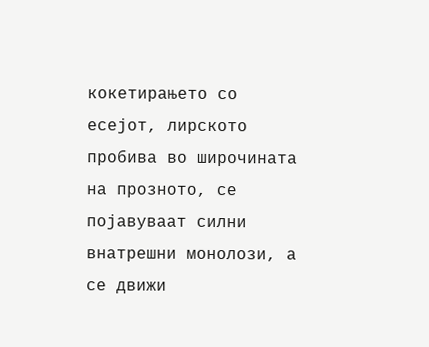кокетирањето со есејот, лирското пробива во широчината на прозното, се појавуваат силни внатрешни монолози, а се движи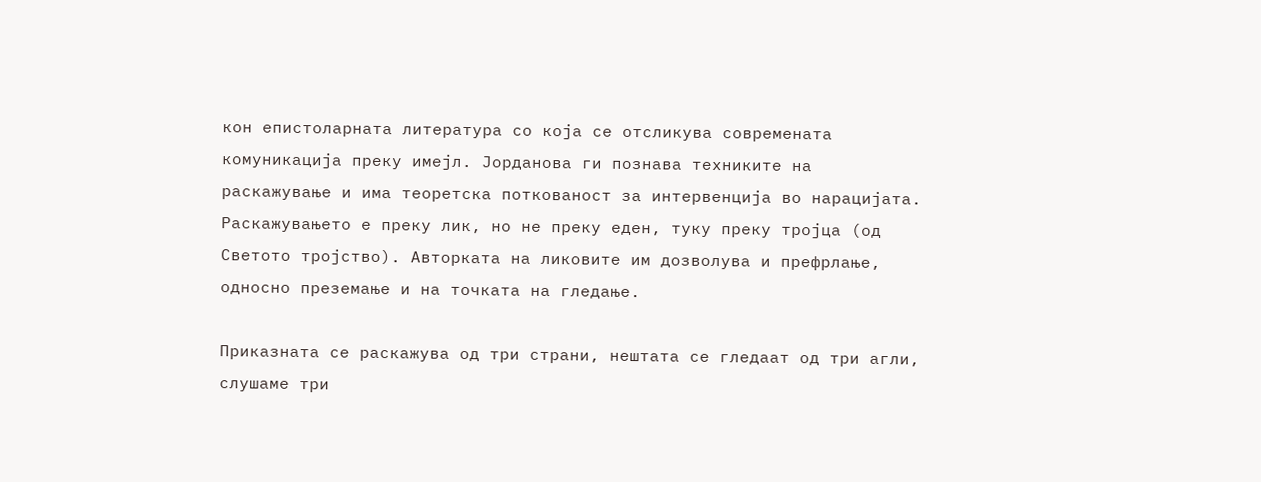кон епистоларната литература со која се отсликува современата комуникација преку имејл. Јорданова ги познава техниките на раскажување и има теоретска поткованост за интервенција во нарацијата. Раскажувањето е преку лик, но не преку еден, туку преку тројца (од Светото тројство). Авторката на ликовите им дозволува и префрлање, односно преземање и на точката на гледање.

Приказната се раскажува од три страни, нештата се гледаат од три агли, слушаме три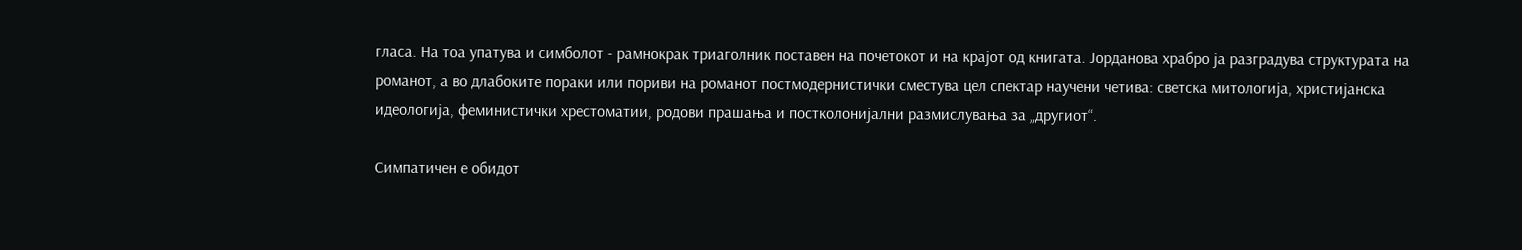гласа. На тоа упатува и симболот - рамнокрак триаголник поставен на почетокот и на крајот од книгата. Јорданова храбро ја разградува структурата на романот, а во длабоките пораки или пориви на романот постмодернистички сместува цел спектар научени четива: светска митологија, христијанска идеологија, феминистички хрестоматии, родови прашања и постколонијални размислувања за „другиот“.

Симпатичен е обидот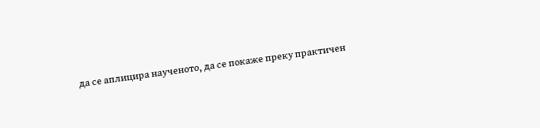да се аплицира наученото, да се покаже преку практичен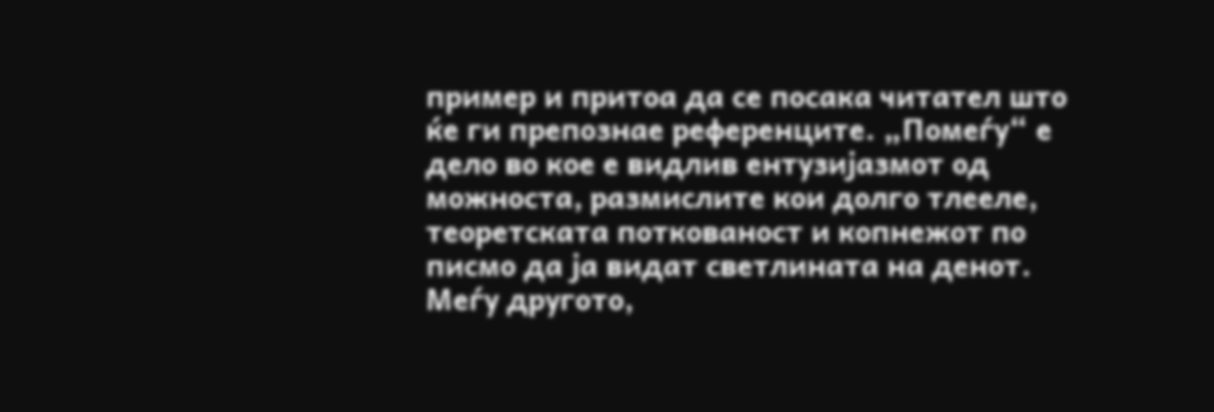пример и притоа да се посака читател што ќе ги препознае референците. „Помеѓу“ е дело во кое е видлив ентузијазмот од можноста, размислите кои долго тлееле, теоретската поткованост и копнежот по писмо да ја видат светлината на денот. Меѓу другото,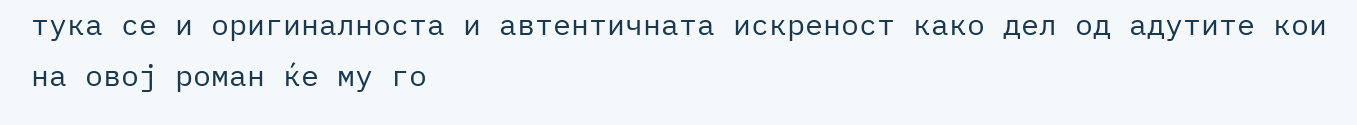тука се и оригиналноста и автентичната искреност како дел од адутите кои на овој роман ќе му го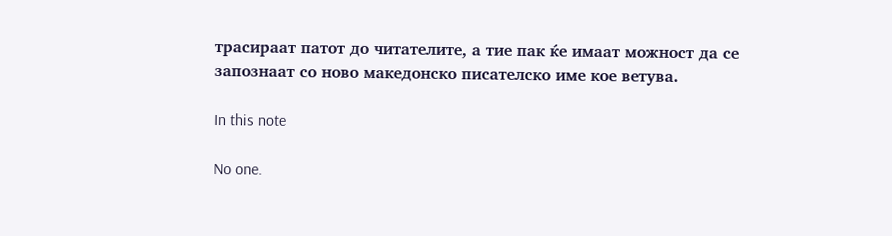трасираат патот до читателите, а тие пак ќе имаат можност да се запознаат со ново македонско писателско име кое ветува.

In this note

No one.